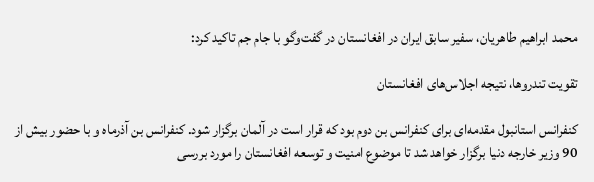محمد ابراهیم طاهریان، سفیر سابق ایران در افغانستان در گفت‌وگو با جام جم تاکید کرد:

تقویت تندروها، نتیجه اجلاس‌های افغانستان

کنفرانس استانبول مقدمه‌ای برای کنفرانس بن دوم بود که قرار است در آلمان برگزار شود. کنفرانس بن آذرماه و با حضور بیش از 90 وزیر خارجه دنیا برگزار خواهد شد تا موضوع امنیت و توسعه افغانستان را مورد بررسی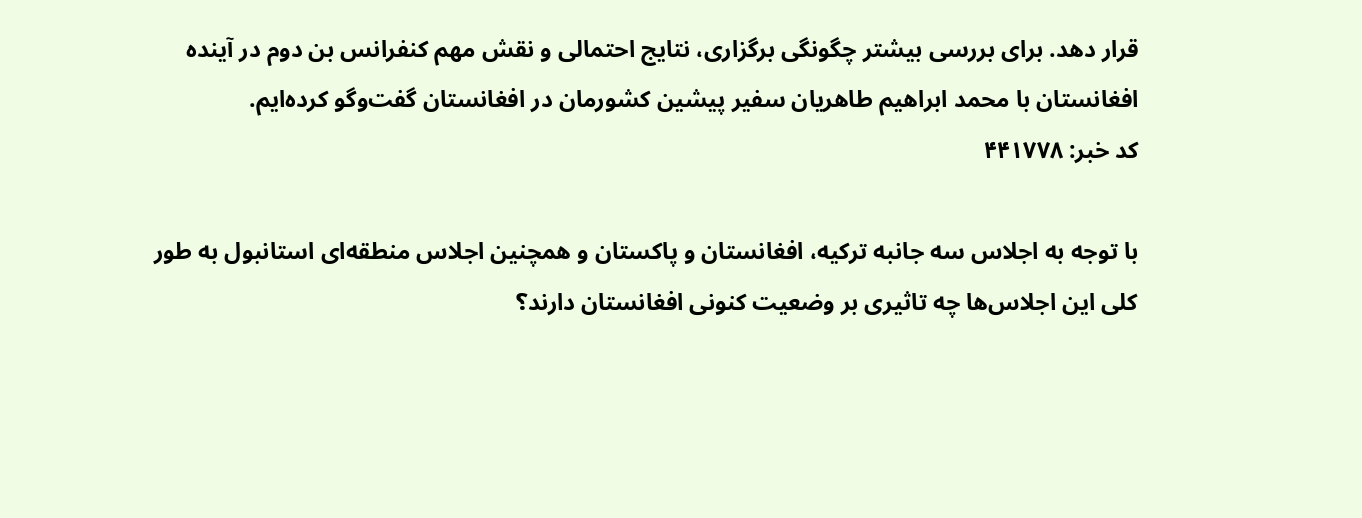قرار دهد. برای بررسی بیشتر چگونگی برگزاری، نتایج احتمالی و نقش مهم کنفرانس بن دوم در آینده افغانستان با محمد ابراهیم طاهریان سفیر پیشین کشورمان در افغانستان گفت‌وگو کرده‌‌ایم.
کد خبر: ۴۴۱۷۷۸

با توجه به اجلاس سه جانبه ترکیه، افغانستان و پاکستان و همچنین اجلاس منطقه‌ای استانبول به طور کلی این اجلاس‌ها چه تاثیری بر وضعیت کنونی افغانستان دارند؟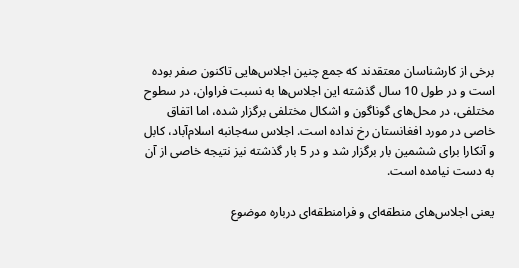برخی از کارشناسان معتقدند که جمع چنین اجلاس‌هایی تاکنون صفر بوده است و در طول 10 سال گذشته این اجلاس‌ها به نسبت فراوان، در سطوح مختلفی، در محل‌های گوناگون و اشکال مختلفی برگزار شده، اما اتفاق خاصی در مورد افغانستان رخ نداده است. اجلاس سه‌جانبه اسلام‌آباد، کابل و آنکارا برای ششمین بار برگزار شد و در 5 بار گذشته نیز نتیجه خاصی از آن به دست نیامده است.

یعنی اجلاس‌های منطقه‌ای و فرامنطقه‌ای درباره موضوع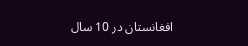افغانستان در 10 سال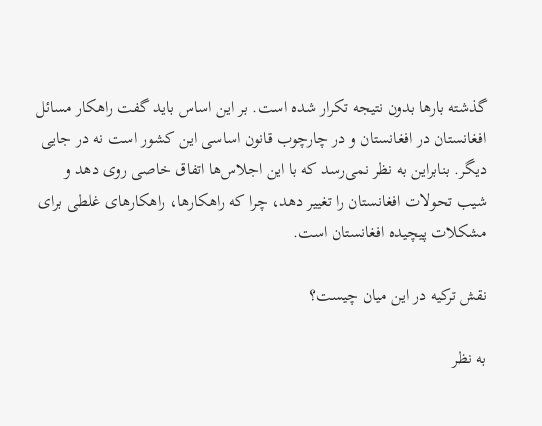گذشته بارها بدون نتیجه تکرار شده است. بر این اساس باید گفت راهکار مسائل افغانستان در افغانستان و در چارچوب قانون اساسی این کشور است نه در جایی دیگر. بنابراین به نظر نمی‌رسد که با این اجلاس‌ها اتفاق خاصی روی دهد و شیب تحولات افغانستان را تغییر دهد، چرا که راهکارها، راهکارهای غلطی برای مشکلات پیچیده افغانستان است.

نقش ترکیه در این میان چیست؟

به نظر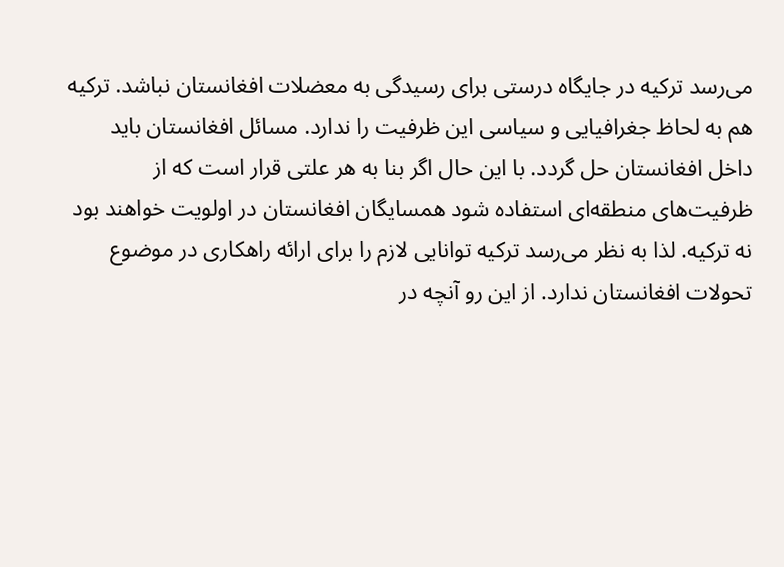می‌رسد ترکیه در جایگاه درستی برای رسیدگی به معضلات افغانستان نباشد. ترکیه هم به لحاظ جغرافیایی و سیاسی این ظرفیت را ندارد. مسائل افغانستان باید داخل افغانستان حل گردد. با این حال اگر بنا به هر علتی قرار است که از ظرفیت‌های منطقه‌ای استفاده شود همسایگان افغانستان در اولویت خواهند بود نه ترکیه. لذا به نظر می‌رسد ترکیه توانایی لازم را برای ارائه راهکاری در موضوع تحولات افغانستان ندارد. از این رو آنچه در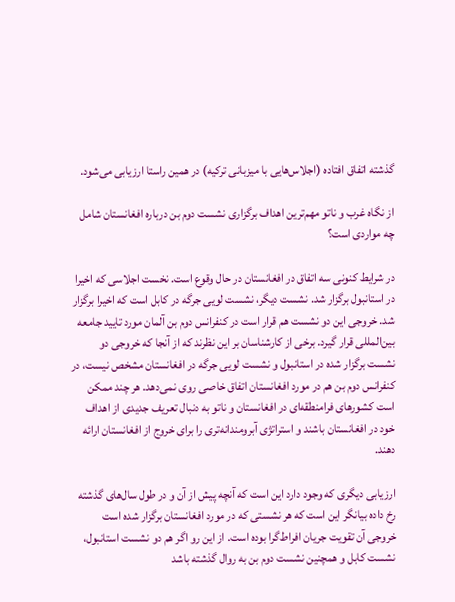گذشته اتفاق افتاده (اجلاس‌هایی با میزبانی ترکیه) در همین راستا ارزیابی می‌شود.

از نگاه غرب و ناتو مهم‌ترین اهداف برگزاری نشست دوم بن درباره افغانستان شامل چه مواردی است؟

در شرایط کنونی سه اتفاق در افغانستان در حال وقوع است. نخست اجلاسی که اخیرا در استانبول برگزار شد. نشست دیگر، نشست لویی جرگه در کابل است که اخیرا برگزار شد. خروجی این دو نشست هم قرار است در کنفرانس دوم بن آلمان مورد تایید جامعه بین‌المللی قرار گیرد. برخی از کارشناسان بر این نظرند که از آنجا که خروجی دو نشست برگزار شده در استانبول و نشست لویی جرگه در افغانستان مشخص نیست، در کنفرانس دوم بن هم در مورد افغانستان اتفاق خاصی روی نمی‌دهد. هر چند ممکن است کشورهای فرامنطقه‌ای در افغانستان و ناتو به دنبال تعریف جدیدی از اهداف خود در افغانستان باشند و استراتژی آبرومندانه‌تری را برای خروج از افغانستان ارائه دهند.

ارزیابی دیگری که وجود دارد این است که آنچه پیش از آن و در طول سال‌های گذشته رخ داده بیانگر این است که هر نشستی که در مورد افغانستان برگزار شده است خروجی آن تقویت جریان افراط‌گرا بوده است. از این رو اگر هم دو نشست استانبول، نشست کابل و همچنین نشست دوم بن به روال گذشته باشد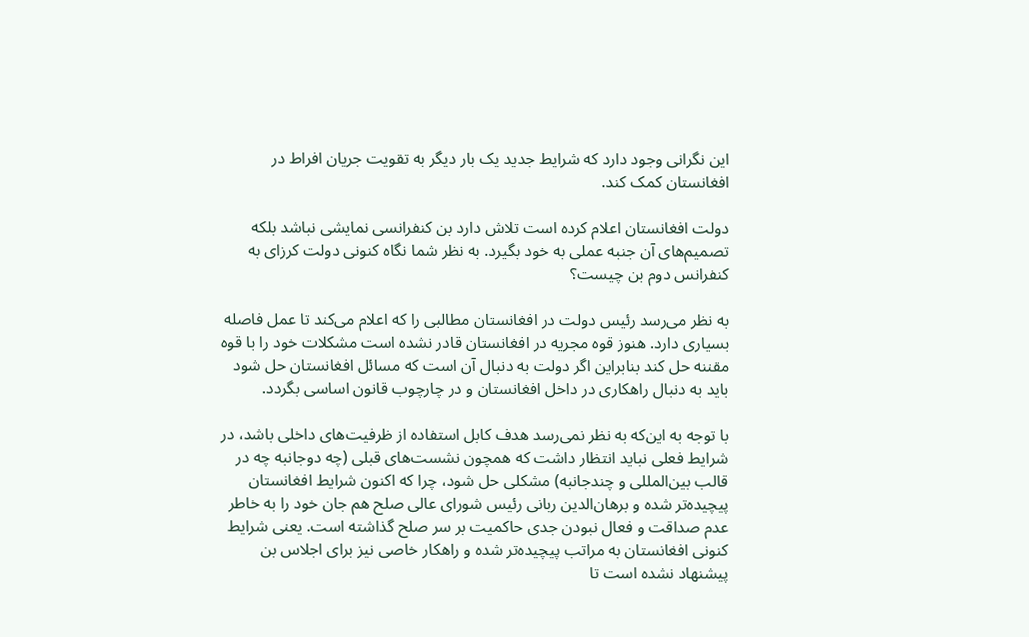این نگرانی وجود دارد که شرایط جدید یک بار دیگر به تقویت جریان افراط در افغانستان کمک کند.

دولت افغانستان اعلام کرده است تلاش دارد بن کنفرانسی نمایشی نباشد بلکه تصمیم‌های آن جنبه عملی به خود بگیرد. به نظر شما نگاه کنونی دولت کرزای به کنفرانس دوم بن چیست؟

به نظر می‌رسد رئیس دولت در افغانستان مطالبی را که اعلام می‌کند تا عمل فاصله بسیاری دارد. هنوز قوه مجریه در افغانستان قادر نشده است مشکلات خود را با قوه مقننه حل کند بنابراین اگر دولت به دنبال آن است که مسائل افغانستان حل شود باید به دنبال راهکاری در داخل افغانستان و در چارچوب قانون اساسی بگردد.

با توجه به این‌که به نظر نمی‌رسد هدف کابل استفاده از ظرفیت‌های داخلی باشد، در شرایط فعلی نباید انتظار داشت که همچون نشست‌های قبلی (چه دوجانبه چه در قالب بین‌المللی و چندجانبه) مشکلی حل شود، چرا که اکنون شرایط افغانستان پیچیده‌تر شده و برهان‌الدین ربانی رئیس شورای عالی صلح هم جان خود را به خاطر عدم صداقت و فعال نبودن جدی حاکمیت بر سر صلح گذاشته است. یعنی شرایط کنونی افغانستان به مراتب پیچیده‌تر شده و راهکار خاصی نیز برای اجلاس بن پیشنهاد نشده است تا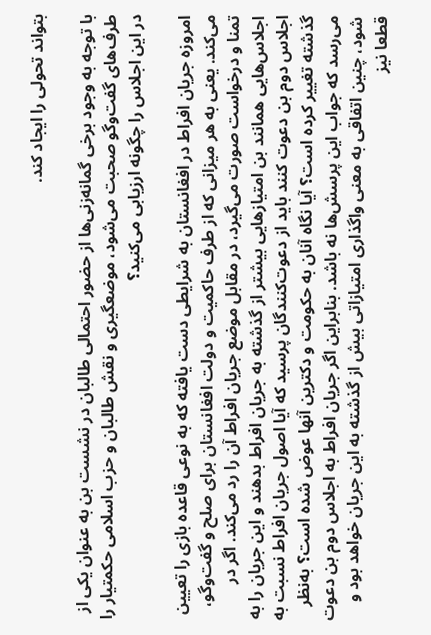بتواند تحولی را ایجاد کند.

با توجه به وجود برخی گمانه‌زنی‌ها از حضور احتمالی طالبان در نشست بن به عنوان یکی از طرف‌های گفت‌وگو صحبت می‌شود، موضعگیری و نقش طالبان و حزب اسلامی حکمتیار را در این اجلاس را چگونه ارزیابی می‌کنید؟

امروزه جریان افراط در افغانستان به شرایطی دست یافته که به نوعی قاعده بازی را تعیین می‌کند. یعنی به هر میزانی که از طرف حاکمیت و دولت افغانستان برای صلح و گفت‌وگو، تمنا و درخواست صورت می‌گیرد، در مقابل موضع جریان افراط آن را رد می‌کند. اگر در اجلاس‌هایی همانند بن امتیازهایی بیشتر از گذشته به جریان افراط بدهند و این جریان را به اجلاس دوم بن دعوت کنند باید از دعوت‌کنندگان پرسید که آیا اصول جریان افراط نسبت به گذشته تغییر کرده است؟ آیا نگاه آنان به حکومت و دکترین آنها عوض شده است؟ به‌نظر می‌رسد که جواب این پرسش‌ها نه باشد. بنابراین اگر جریان افراط به اجلاس دوم بن دعوت شود، چنین اتفاقی به معنی واگذاری امتیازاتی بیش از گذشته به این جریان خواهد بود و قطعا نیز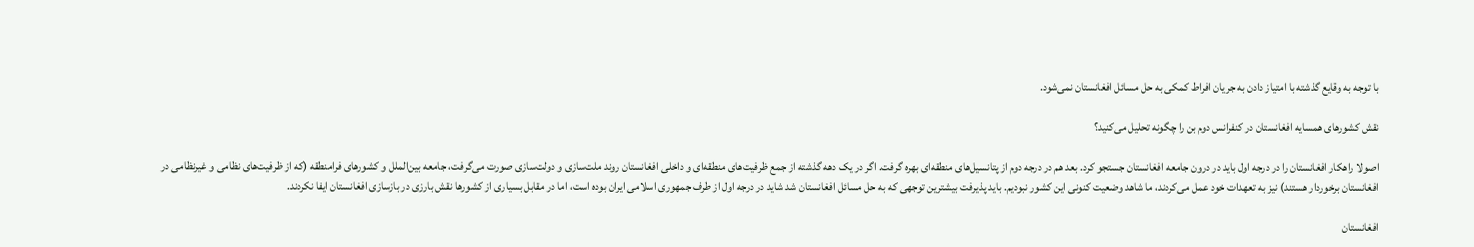با توجه به وقایع گذشته با امتیاز دادن به جریان افراط کمکی به حل مسائل افغانستان نمی‌شود.

نقش کشورهای همسایه افغانستان در کنفرانس دوم بن را چگونه تحلیل می‌کنید؟

اصولا راهکار افغانستان را در درجه اول باید در درون جامعه افغانستان جستجو کرد. بعد هم در درجه دوم از پتانسیل‌های منطقه‌ای بهره گرفت. اگر در یک دهه گذشته از جمع ظرفیت‌های منطقه‌ای و داخلی افغانستان روند ملت‌سازی و دولت‌سازی صورت می‌گرفت، جامعه بین‌الملل و کشورهای فرامنطقه (که از ظرفیت‌های نظامی و غیرنظامی در افغانستان برخوردار هستند) نیز به تعهدات خود عمل می‌کردند، ما شاهد وضعیت کنونی این کشور نبودیم. باید پذیرفت بیشترین توجهی که به حل مسائل افغانستان شد شاید در درجه اول از طرف جمهوری اسلامی ایران بوده است، اما در مقابل بسیاری از کشورها نقش بارزی در بازسازی افغانستان ایفا نکردند.

افغانستان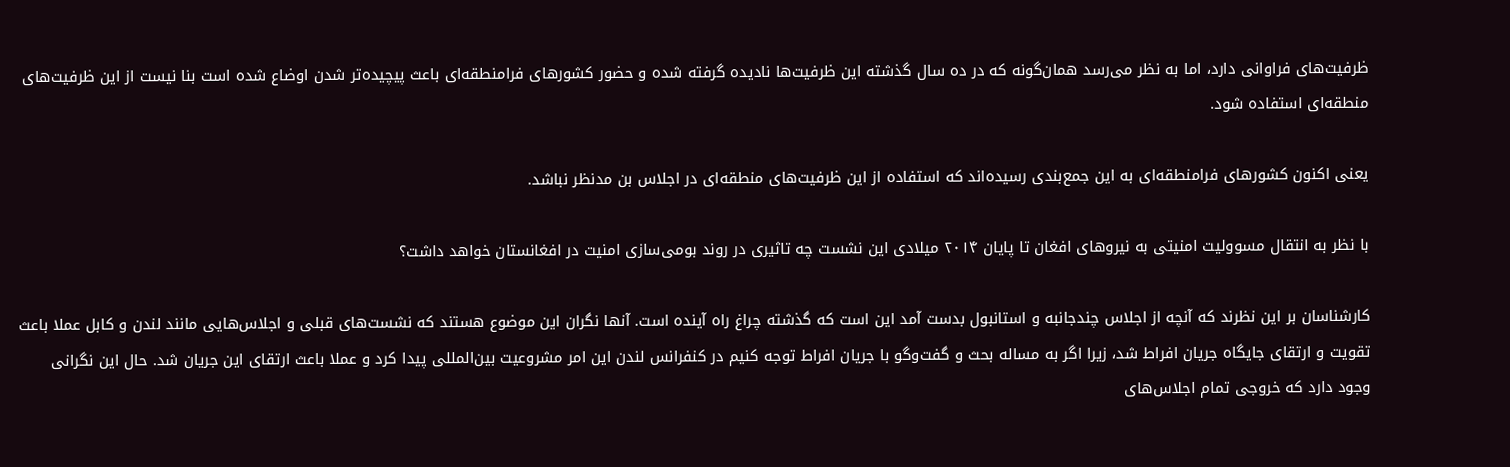ظرفیت‌های فراوانی دارد، اما به نظر می‌رسد همان‌گونه که در ده سال گذشته این ظرفیت‌ها نادیده گرفته شده و حضور کشور‌های فرامنطقه‌ای باعث پیچیده‌تر شدن اوضاع شده است بنا نیست از این ظرفیت‌های منطقه‌ای استفاده شود.

یعنی اکنون کشورهای فرامنطقه‌ای به این جمع‌بندی رسیده‌اند که استفاده از این ظرفیت‌های منطقه‌ای در اجلاس بن مدنظر نباشد.

با نظر به انتقال مسوولیت امنیتی به نیروهای افغان تا پایان ۲۰۱۴ میلادی این نشست چه تاثیری در روند بومی‌سازی امنیت در افغانستان خواهد داشت؟

کارشناسان بر این نظرند که آنچه از اجلاس چندجانبه و استانبول بدست آمد این است که گذشته چراغ راه آینده است. آنها نگران این موضوع هستند که نشست‌های قبلی و اجلاس‌هایی مانند لندن و کابل عملا باعث تقویت و ارتقای جایگاه جریان افراط شد، زیرا اگر به مساله بحث و گفت‌وگو با جریان افراط توجه کنیم در کنفرانس لندن این امر مشروعیت بین‌المللی پیدا کرد و عملا باعث ارتقای این جریان شد. حال این نگرانی وجود دارد که خروجی تمام اجلاس‌های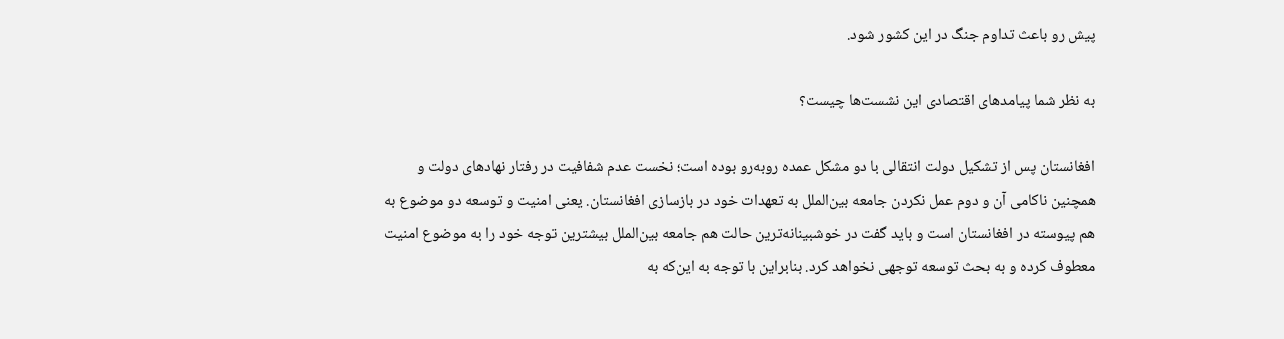پیش رو باعث تداوم جنگ در این کشور شود.

به نظر شما پیامدهای اقتصادی این نشست‌ها چیست؟

افغانستان پس از تشکیل دولت انتقالی با دو مشکل عمده روبه‌رو بوده است؛ نخست عدم شفافیت در رفتار نهادهای دولت و همچنین ناکامی آن و دوم عمل نکردن جامعه بین‌الملل به تعهدات خود در بازسازی افغانستان. یعنی امنیت و توسعه دو موضوع به هم پیوسته در افغانستان است و باید گفت در خوشبینانه‌ترین حالت هم جامعه بین‌الملل بیشترین توجه خود را به موضوع امنیت معطوف کرده و به بحث توسعه توجهی نخواهد کرد. بنابراین با توجه به این‌که به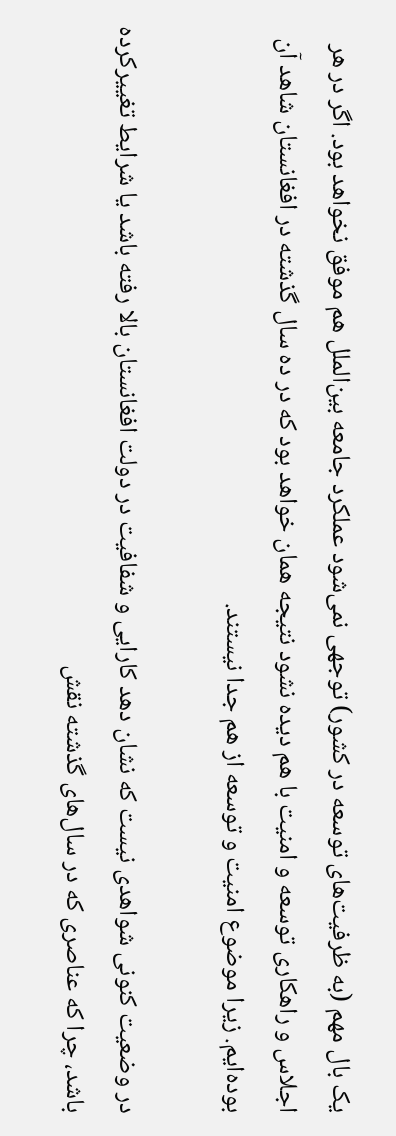یک بال مهم (به ظرفیت‌های توسعه در کشور) توجهی نمی‌شود عملکرد جامعه بین‌الملل هم موفق نخواهد بود. اگر در هر اجلاس و راهکاری توسعه و امنیت با هم دیده نشود نتیجه همان خواهد بود که در ده سال گذشته در افغانستان شاهد آن بوده‌ایم. زیرا موضوع امنیت و توسعه از هم جدا نیستند.

در وضعیت کنونی شواهدی نیست که نشان دهد کارایی و شفافیت در دولت افغانستان بالا رفته باشد یا شرایط تغییرکرده باشد، چرا که عناصری که در سال‌های گذشته نقش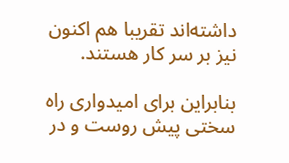داشته‌اند تقریبا هم اکنون نیز بر سر کار هستند.

بنابراین برای امیدواری راه سختی پیش روست و در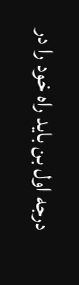درجه اول بن باید راه خود را در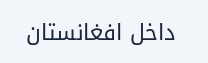داخل افغانستان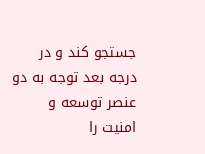جستجو کند و در درجه بعد توجه به دو عنصر توسعه و امنیت را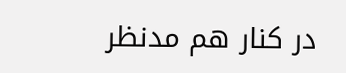در کنار هم مدنظر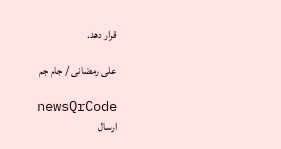قرار دهد.

علی رمضانی / جام جم

newsQrCode
ارسال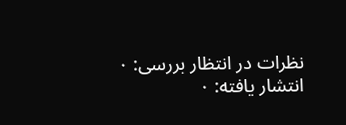نظرات در انتظار بررسی: ۰ انتشار یافته: ۰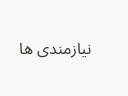نیازمندی ها